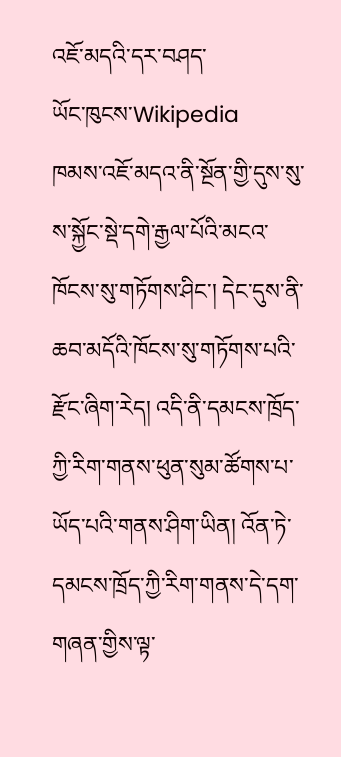འཇོ་མདའི་དར་བཤད་
ཡོང་ཁུངས་Wikipedia
ཁམས་འཇོ་མདའ་ནི་སྔོན་གྱི་དུས་སུ་ས་སྐྱོང་སྡེ་དགེ་རྒྱལ་པོའི་མངའ་ཁོངས་སུ་གཏོགས་ཤིང་། དེང་དུས་ནི་ཆབ་མདོའི་ཁོངས་སུ་གཏོགས་པའི་རྫོང་ཞིག་རེད། འདི་ནི་དམངས་ཁྲོད་ཀྱི་རིག་གནས་ཕུན་སུམ་ཚོགས་པ་ཡོད་པའི་གནས་ཤིག་ཡིན། འོན་ཏེ་དམངས་ཁྲོད་ཀྱི་རིག་གནས་དེ་དག་གཞན་གྱིས་ལྟ་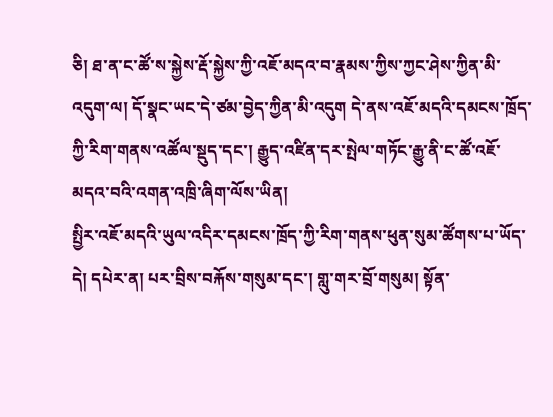ཅི། ཐ་ན་ང་ཚོ་ས་སྐྱེས་རྡོ་སྐྱེས་ཀྱི་འཇོ་མདའ་བ་རྣམས་ཀྱིས་ཀྱང་ཤེས་ཀྱིན་མི་འདུག་ལ། དོ་སྣང་ཡང་དེ་ཙམ་བྱེད་ཀྱིན་མི་འདུག དེ་ནས་འཇོ་མདའི་དམངས་ཁྲོད་ཀྱི་རིག་གནས་འཚོལ་སྡུད་དང་། རྒྱུད་འཛིན་དར་སྤེལ་གཏོང་རྒྱུ་ནི་ང་ཚོ་འཇོ་མདའ་བའི་འགན་འཁྲི་ཞིག་ལོས་ཡིན།
སྤྱིར་འཇོ་མདའི་ཡུལ་འདིར་དམངས་ཁྲོད་ཀྱི་རིག་གནས་ཕུན་སུམ་ཚོགས་པ་ཡོད་དེ། དཔེར་ན། པར་བྲིས་བརྐོས་གསུམ་དང་། གླུ་གར་བྲོ་གསུམ། སྟོན་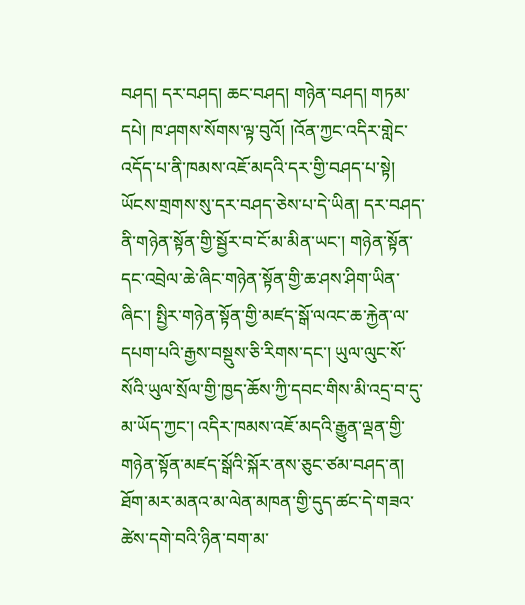བཤད། དར་བཤད། ཆང་བཤད། གཉེན་བཤད། གཏམ་དཔེ། ཁ་ཤགས་སོགས་ལྟ་བུའོ། །འོན་ཀྱང་འདིར་གླེང་འདོད་པ་ནི་ཁམས་འཇོ་མདའི་དར་གྱི་བཤད་པ་སྟེ། ཡོངས་གྲགས་སུ་དར་བཤད་ཅེས་པ་དེ་ཡིན། དར་བཤད་ནི་གཉེན་སྟོན་གྱི་སྦྱོར་བ་ངོ་མ་མིན་ཡང་། གཉེན་སྟོན་དང་འབྲེལ་ཆེ་ཞིང་གཉེན་སྟོན་གྱི་ཆ་ཤས་ཤིག་ཡིན་ཞིང་། སྤྱིར་གཉེན་སྟོན་གྱི་མཛད་སྒོ་ལའང་ཆ་རྐྱེན་ལ་དཔག་པའི་རྒྱས་བསྡུས་ཅི་རིགས་དང་། ཡུལ་ལུང་སོ་སོའི་ཡུལ་སྲོལ་གྱི་ཁྱད་ཆོས་ཀྱི་དབང་གིས་མི་འདྲ་བ་དུ་མ་ཡོད་ཀྱང་། འདིར་ཁམས་འཇོ་མདའི་རྒྱུན་ལྡན་གྱི་གཉེན་སྟོན་མཛད་སྒོའི་སྐོར་ནས་ཅུང་ཙམ་བཤད་ན།
ཐོག་མར་མནའ་མ་ལེན་མཁན་གྱི་དུད་ཚང་དེ་གཟའ་ཚེས་དགེ་བའི་ཉིན་བག་མ་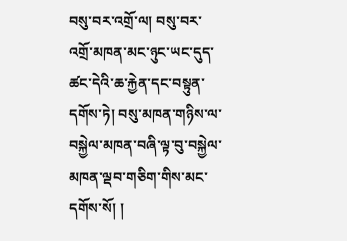བསུ་བར་འགྲོ་ལ། བསུ་བར་འགྲོ་མཁན་མང་ཉུང་ཡང་དུད་ཚང་དེའི་ཆ་རྐྱེན་དང་བསྟུན་དགོས་ཏེ། བསུ་མཁན་གཉིས་ལ་བསྐྱེལ་མཁན་བཞི་ལྟ་བུ་བསྐྱེལ་མཁན་ལྡབ་གཅིག་གིས་མང་དགོས་སོ། །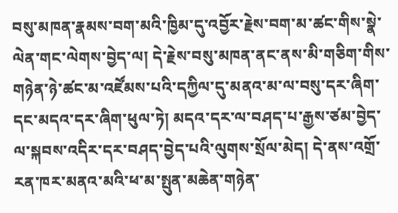བསུ་མཁན་རྣམས་བག་མའི་ཁྱིམ་དུ་འབྱོར་རྗེས་བག་མ་ཚང་གིས་སྣེ་ལེན་གང་ལེགས་བྱེད་ལ། དེ་རྗེས་བསུ་མཁན་ནང་ནས་མི་གཅིག་གིས་གཉེན་ཉེ་ཚང་མ་འཛོམས་པའི་དཀྱིལ་དུ་མནའ་མ་ལ་བསུ་དར་ཞིག་དང་མདའ་དར་ཞིག་ཕུལ་ཏེ། མདའ་དར་ལ་བཤད་པ་རྒྱས་ཙམ་བྱེད་ལ་སྐབས་འདིར་དར་བཤད་བྱེད་པའི་ལུགས་སྲོལ་མེད། དེ་ནས་འགྲོ་རན་ཁར་མནའ་མའི་ཕ་མ་སྤུན་མཆེན་གཉེན་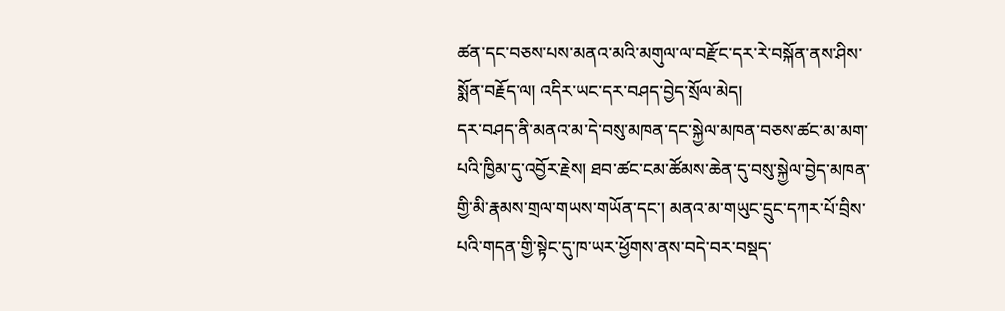ཚན་དང་བཅས་པས་མནའ་མའི་མགུལ་ལ་བརྫོང་དར་རེ་བསྐོན་ནས་ཤིས་སྨོན་བརྗོད་ལ། འདིར་ཡང་དར་བཤད་བྱེད་སྲོལ་མེད།
དར་བཤད་ནི་མནའ་མ་དེ་བསུ་མཁན་དང་སྐྱེལ་མཁན་བཅས་ཚང་མ་མག་པའི་ཁྱིམ་དུ་འབྱོར་རྗེས། ཐབ་ཚང་ངམ་ཚོམས་ཆེན་དུ་བསུ་སྐྱེལ་བྱེད་མཁན་གྱི་མི་རྣམས་གྲལ་གཡས་གཡོན་དང་། མནའ་མ་གཡུང་དྲུང་དཀར་པོ་བྲིས་པའི་གདན་གྱི་སྟེང་དུ་ཁ་ཡར་ཕྱོགས་ནས་བདེ་བར་བསྡད་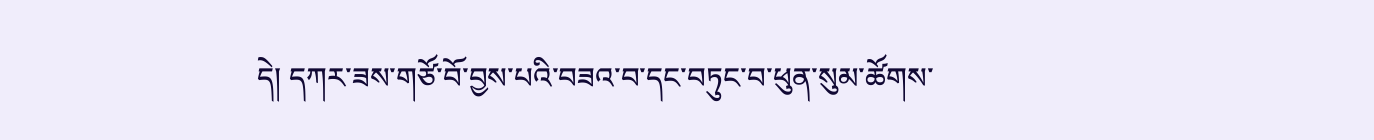དེ། དཀར་ཟས་གཙོ་བོ་བྱས་པའི་བཟའ་བ་དང་བཏུང་བ་ཕུན་སུམ་ཚོགས་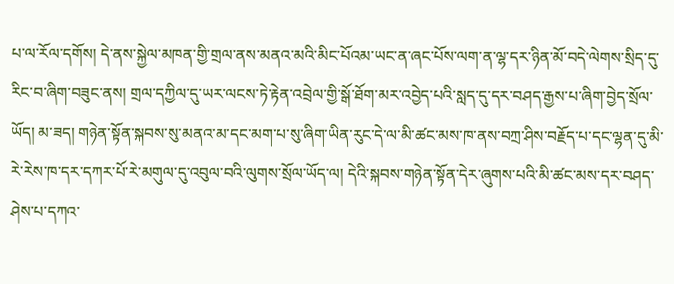པ་ལ་རོལ་དགོས། དེ་ནས་སྐྱེལ་མཁན་གྱི་གྲལ་ནས་མནའ་མའི་མིང་པོའམ་ཡང་ན་ཞང་པོས་ལག་ན་ལྷ་དར་ཉིན་མོ་བདེ་ལེགས་སྲིད་དུ་རིང་བ་ཞིག་བཟུང་ནས། གྲལ་དཀྱིལ་དུ་ཡར་ལངས་ཏེ་རྟེན་འབྲེལ་གྱི་སྒོ་ཐོག་མར་འབྱེད་པའི་སླད་དུ་དར་བཤད་རྒྱས་པ་ཞིག་བྱེད་སྲོལ་ཡོད། མ་ཟད། གཉེན་སྟོན་སྐབས་སུ་མནའ་མ་དང་མག་པ་སུ་ཞིག་ཡིན་རུང་དེ་ལ་མི་ཚང་མས་ཁ་ནས་བཀྲ་ཤིས་བརྗོད་པ་དང་ལྷན་དུ་མི་རེ་རེས་ཁ་དར་དཀར་པོ་རེ་མགུལ་དུ་འབུལ་བའི་ལུགས་སྲོལ་ཡོད་ལ། དེའི་སྐབས་གཉེན་སྟོན་དེར་ཞུགས་པའི་མི་ཚང་མས་དར་བཤད་ཤེས་པ་དཀའ་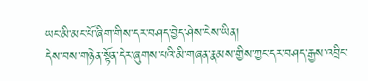ཡང་མི་མང་པོ་ཞིག་གིས་དར་བཤད་བྱེད་ཤེས་ངེས་ཡིན།
དེས་བས་གཉེན་སྟོན་དེར་ཞུགས་པའི་མི་གཞན་རྣམས་གྱིས་ཀྱང་དར་བཤད་རྒྱས་འབྲིང་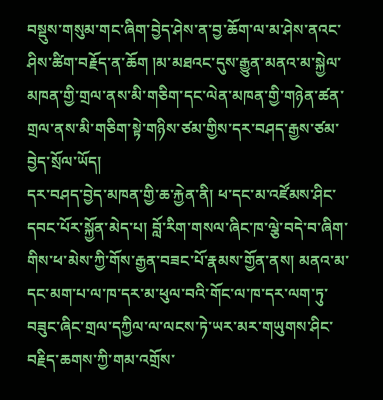བསྡུས་གསུམ་གང་ཞིག་བྱེད་ཤེས་ན་བྱ་ཆོག་ལ་མ་ཤེས་ནའང་ཤིས་ཚིག་བརྗོད་ན་ཆོག །མ་མཐའང་དུས་རྒྱུན་མནའ་མ་སྐྱེལ་མཁན་གྱི་གྲལ་ནས་མི་གཅིག་དང་ལེན་མཁན་གྱི་གཉེན་ཚན་གྲལ་ནས་མི་གཅིག་སྟེ་གཉིས་ཙམ་གྱིས་དར་བཤད་རྒྱས་ཙམ་བྱེད་སྲོལ་ཡོད།
དར་བཤད་བྱེད་མཁན་གྱི་ཆ་རྐྱེན་ནི། ཕ་དང་མ་འཛོམས་ཤིང་དབང་པོར་སྐྱོན་མེད་པ། བློ་རིག་གསལ་ཞིང་ཁ་ལྕེ་བདེ་བ་ཞིག་གིས་ཕ་མེས་ཀྱི་གོས་རྒྱན་བཟང་པོ་རྣམས་གྱོན་ནས། མནའ་མ་དང་མག་པ་ལ་ཁ་དར་མ་ཕུལ་བའི་གོང་ལ་ཁ་དར་ལག་ཏུ་བཟུང་ཞིང་གྲལ་དཀྱིལ་ལ་ལངས་ཏེ་ཡར་མར་གཡུགས་ཤིང་བརྗིད་ཆགས་ཀྱི་གམ་འགྲོས་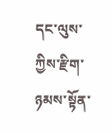དང་ལུས་ཀྱིས་རྫིག་ཉམས་སྟོན་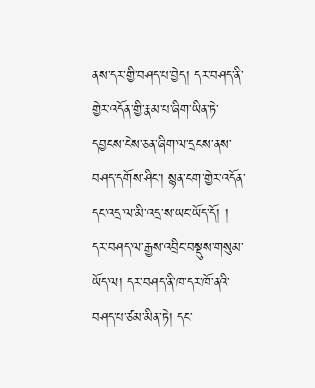ནས་དར་གྱི་བཤད་པ་བྱེད། དར་བཤད་ནི་གྱེར་འདོན་གྱི་རྣམ་པ་ཞིག་ཡིན་ཏེ་དབྱངས་ངེས་ཅན་ཞིག་ལ་དྲངས་ནས་བཤད་དགོས་ཤིང་། སྙན་ངག་གྱེར་འདོན་དང་འདྲ་ལ་མི་འདྲ་ས་ཡང་ཡོད་དོ། །
དར་བཤད་ལ་རྒྱས་འབྲིང་བསྡུས་གསུམ་ཡོད་ལ། དར་བཤད་ནི་ཁ་དར་ཁོ་ནའི་བཤད་པ་ཙམ་མིན་ཏེ། དང་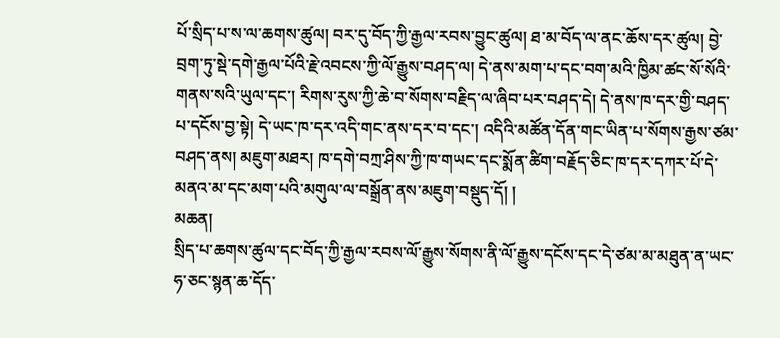པོ་སྲིད་པ་ས་ལ་ཆགས་ཚུལ། བར་དུ་བོད་ཀྱི་རྒྱལ་རབས་བྱུང་ཚུལ། ཐ་མ་བོད་ལ་ནང་ཆོས་དར་ཚུལ། བྱེ་བྲག་ཏུ་སྡེ་དགེ་རྒྱལ་པོའི་རྗེ་འབངས་ཀྱི་ལོ་རྒྱུས་བཤད་ལ། དེ་ནས་མག་པ་དང་བག་མའི་ཁྱིམ་ཚང་སོ་སོའི་གནས་སའི་ཡུལ་དང་། རིགས་རུས་ཀྱི་ཆེ་བ་སོགས་བརྗིད་ལ་ཞིབ་པར་བཤད་དེ། དེ་ནས་ཁ་དར་གྱི་བཤད་པ་དངོས་བྱ་སྟེ། དེ་ཡང་ཁ་དར་འདི་གང་ནས་དར་བ་དང་། འདིའི་མཚོན་དོན་གང་ཡིན་པ་སོགས་རྒྱས་ཙམ་བཤད་ནས། མཇུག་མཐར། ཁ་དགེ་བཀྲ་ཤིས་ཀྱི་ཁ་གཡང་དང་སྨོན་ཚིག་བརྗོད་ཅིང་ཁ་དར་དཀར་པོ་དེ་མནའ་མ་དང་མག་པའི་མགུལ་ལ་བསྒྲོན་ནས་མཇུག་བསྡུད་དོ། །
མཆན།
སྲིད་པ་ཆགས་ཚུལ་དང་བོད་ཀྱི་རྒྱལ་རབས་ལོ་རྒྱུས་སོགས་ནི་ལོ་རྒྱུས་དངོས་དང་དེ་ཙམ་མ་མཐུན་ན་ཡང་ཧ་ཅང་སྙན་ཆ་དོད་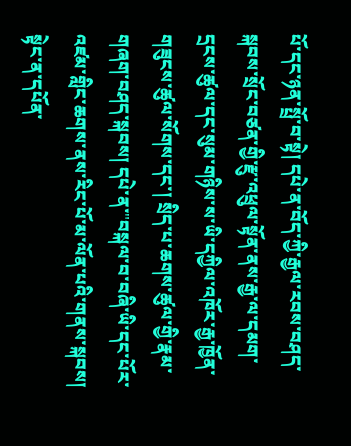པོ་དང་ཉན་སྤྲོ་བ་སྟེ། དཔེ་ན་བོད་ཀྱི་རྒྱལ་རབས་བཤད་སྐབས་སྲོང་བཙན་གྱི་རྫུ་འཕྲུལ་སྟོན་ནས་རྒྱ་ལ་དམག་དྲངས་ཚུལ་དང་སུམ་གཉིས་ས་ཡི་དཀྱིལ་འཁོར་རྒྱ་ཁྱོན་གཟུངས་ཚུལ་སོགས་དང་། སྲིད་པ་ཆགས་ཚུལ་གྱི་རྣམ་གཞག་བཤད་སྐབས། དཔེ་ན་"བསྐལ་བ་བཞི་ཡི་དང་པོར་འཛམ་གླིང་ཆགས་ནས་རིང་པོ་མ་ལོན་པའི་གནས་སྐབས། སྟེང་ན་དཔོན་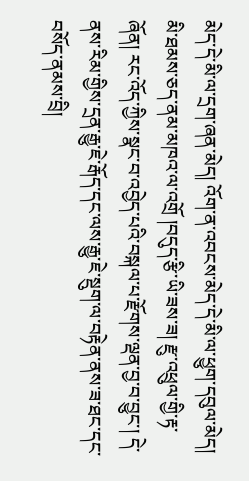མེད་དེ་མི་ལ་དྲག་ཞན་མེད། འོག་ན་འབངས་མེད་དེ་མི་ལ་ཕྱུག་དབུལ་མེད། མི་ཐམས་ཅད་ནམ་མཁའ་ལ་འགྲོ །བདུད་རྩི་ཡི་ཟས་ཟ། རྫུ་འཕྲུལ་གྱི་རྟ་ཞོན། རང་འོད་ཀྱིས་སྣང་བ་འབྱེད་པའི་བསྐལ་པ་རྫོགས་ལྡན་བྱ་བ་བྱུང་། དེ་ནས་རིམ་གྱིས་དྲན་རྒྱུ་ཇེ་རྒོད་དང་ལས་རྒྱུ་ཇེ་སྡུག་ལ་བརྟེན་ནས་ཟ་ཐང་དང་བསོད་ནམས་བྲི།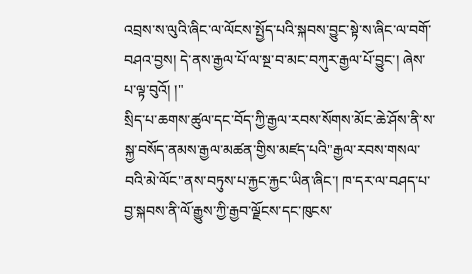འབྲས་ས་ལུའི་ཞིང་ལ་ལོངས་སྤྱོད་པའི་སྐབས་བྱུང་སྟེ་ས་ཞིང་ལ་བགོ་བཤའ་བྱས། དེ་ནས་རྒྱལ་པོ་ལ་སྔ་བ་མང་བཀུར་རྒྱལ་པོ་བྱུང་། ཞེས་པ་ལྟ་བུའོ། །"
སྲིད་པ་ཆགས་ཚུལ་དང་བོད་ཀྱི་རྒྱལ་རབས་སོགས་མོང་ཆེ་ཤོས་ནི་ས་སྐྱ་བསོད་ནམས་རྒྱལ་མཚན་གྱིས་མཛད་པའི"རྒྱལ་རབས་གསལ་བའི་མེ་ལོང"ནས་བཏུས་པ་རྐྱང་རྐྱང་ཡིན་ཞིང་། ཁ་དར་ལ་བཤད་པ་བྱ་སྐབས་ནི་ལོ་རྒྱུས་ཀྱི་རྒྱབ་ལྗོངས་དང་ཁུངས་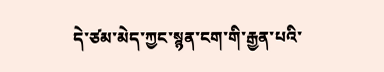དེ་ཙམ་མེད་ཀྱང་སྙན་ངག་གི་རྒྱན་པའི་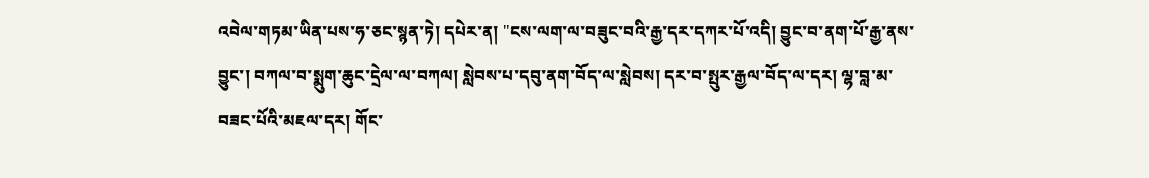འབེལ་གཏམ་ཡིན་པས་ཧ་ཅང་སྙན་ཏེ། དཔེར་ན། "ངས་ལག་ལ་བཟུང་བའི་རྒྱ་དར་དཀར་པོ་འདི། བྱུང་བ་ནག་པོ་རྒྱ་ནས་བྱུང་། བཀལ་བ་སྨུག་ཆུང་དྲེལ་ལ་བཀལ། སླེབས་པ་དབུ་ནག་བོད་ལ་སླེབས། དར་བ་སྤུར་རྒྱལ་བོད་ལ་དར། ལྷ་བླ་མ་བཟང་པོའི་མཇལ་དར། གོང་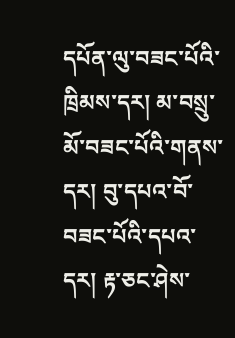དཔོན་ལུ་བཟང་པོའི་ཁྲིམས་དར། མ་བསྲུ་མོ་བཟང་པོའི་གནས་དར། བུ་དཔའ་བོ་བཟང་པོའི་དཔའ་དར། རྟ་ཅང་ཤེས་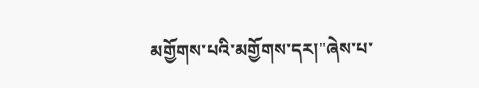མགྱོགས་པའི་མགྱོགས་དར།"ཞེས་པ་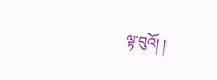ལྟ་བུའོ། །